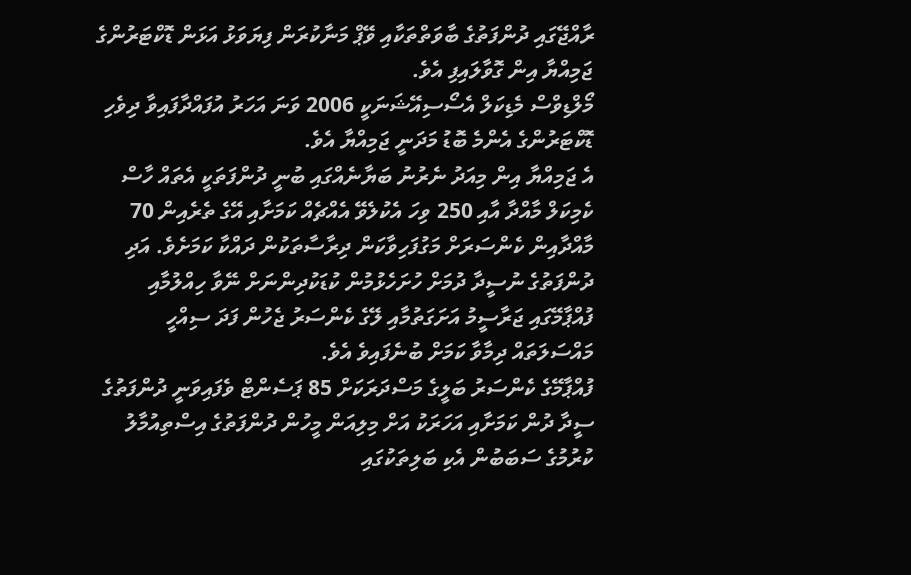ރާއްޖޭގައި ދުންފަތުގެ ބާވަތްތަކާއި ވޭޕް މަނާކުރަން ފިޔަވަޅު އަޅަން ޑޮކްޓަރުންގެ ޖަމިއްޔާ އިން ގޮވާލައިފި އެވެ.
މޯލްޑިވްސް މެޑިކަލް އެސޯސިއޭޝަނަކީ 2006 ވަނަ އަހަރު އުފައްދާފައިވާ ދިވެހި ޑޮކްޓަރުންގެ އެންމެ ބޮޑު މަދަނީ ޖަމިއްޔާ އެވެ.
އެ ޖަމިއްޔާ އިން މިއަދު ނެރުނު ބަޔާނެއްގައި ބުނީ ދުންފަތަކީ އެތައް ހާސް ކެމިކަލް މާއްދާ އާއި 250 ވިހަ އެކުލެވޭ އެއްޗެއް ކަމަށާއި އޭގެ ތެރެއިން 70 މާއްދާއިން ކެންސަރަށް މަގުފަހިވާކަން ދިރާސާތަކުން ދައްކާ ކަމަށެވެ. އަދި ދުންފަތުގެ ނުސީދާ ދުމަށް ހުށަހެޅުމުން ކުޑަކުދިންނަށް ނޭވާ ހިއްލުމާއި ފުއްޕާމޭގައި ޖަރާސީމު އަށަގަތުމާއި ލޭގެ ކެންސަރު ޖެހުން ފަދަ ސިއްހީ މައްސަލަތައް ދިމާވާ ކަމަށް ބުނެފައިވެ އެވެ.
ފުއްޕާމޭގެ ކެންސަރު ބަލީގެ މަސްދަރަކަށް 85 ޕަސެންޓް ވެފައިވަނީ ދުންފަތުގެ ސީދާ ދުން ކަމަށާއި އަހަރަކު އަށް މިލިއަން މީހުން ދުންފަތުގެ އިސްތިއުމާލު ކުރުމުގެ ސަބަބުން އެކި ބަލިތަކުގައި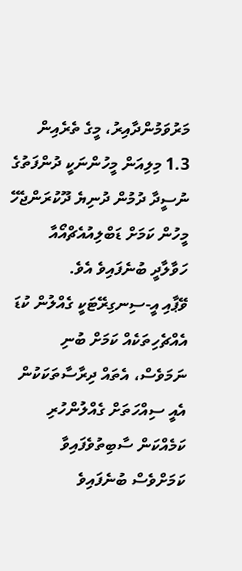މަރުވަމުންދާއިރު، މީގެ ތެރެއިން 1.3 މިލިއަން މީހުންނަކީ ދުންފަތުގެ ނުސީދާ ދުމުން ދުނިޔެ ދޫކުރަންޖެހޭ މީހުން ކަމަށް ޑަބްލިއުއެޗްއޯއާ ހަވާލާދީ ބުނެފައިވެ އެވެ.
ވޭޕާއި އީ-ސިނގިރޭޓަކީ ގެއްލުން ކުޑަ އެއްޗެހިތަކެއް ކަމަށް ބުނި ނަމަވެސް، އެތައް ދިރާސާތަކަކުން އެއީ ސިއްހަތަށް ގެއްލުންހުރި ކަމެއްކަން ސާބިތުވެފައިވާ ކަމަށްވެސް ބުނެފައިވެ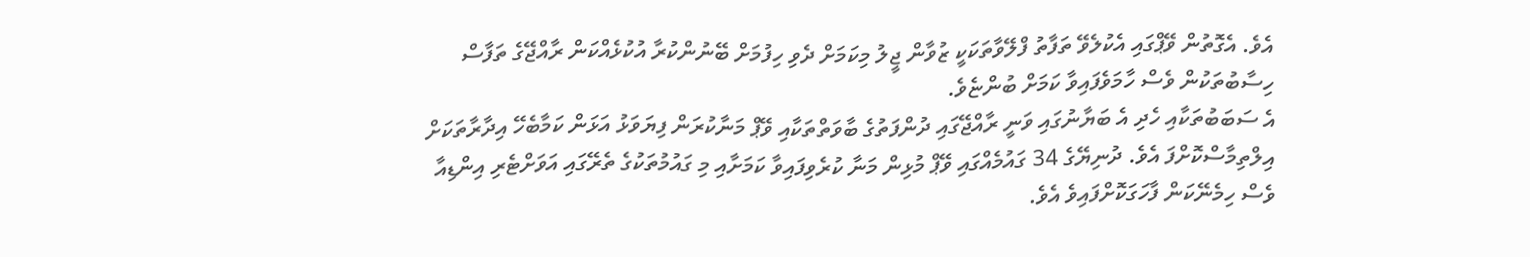އެވެ. އެގޮތުން ވޭޕްގައި އެކުލެވޭ ތަފާތު ފްލޭވާތަކަކީ ޒުވާން ޖީލު މިކަމަށް ދެވި ހިފުމަށް ބޭނުންކުރާ އުކުޅެއްކަން ރާއްޖޭގެ ތަފާސް ހިސާބުތަކުން ވެސް ހާމަވެފައިވާ ކަމަށް ބުންޏެވެ.
އެ ސަބަބުތަކާއި ހެދި އެ ބަޔާނުގައި ވަނީ ރާއްޖޭގައި ދުންފަތުގެ ބާވަތްތަކާއި ވޭޕް މަނާކުރަން ފިޔަވަޅު އަޅަން ކަމާބެހޭ އިދާރާތަކަށް އިލްތިމާސްކޮށްފަ އެވެ. ދުނިޔޭގެ 34 ގައުމެއްގައި ވޭޕް މުޅިން މަނާ ކުރެވިފައިވާ ކަމަށާއި މި ގައުމުތަކުގެ ތެރޭގައި އަވަށްޓެރި އިންޑިއާ ވެސް ހިމެނޭކަން ފާހަގަކޮށްފައިވެ އެވެ.